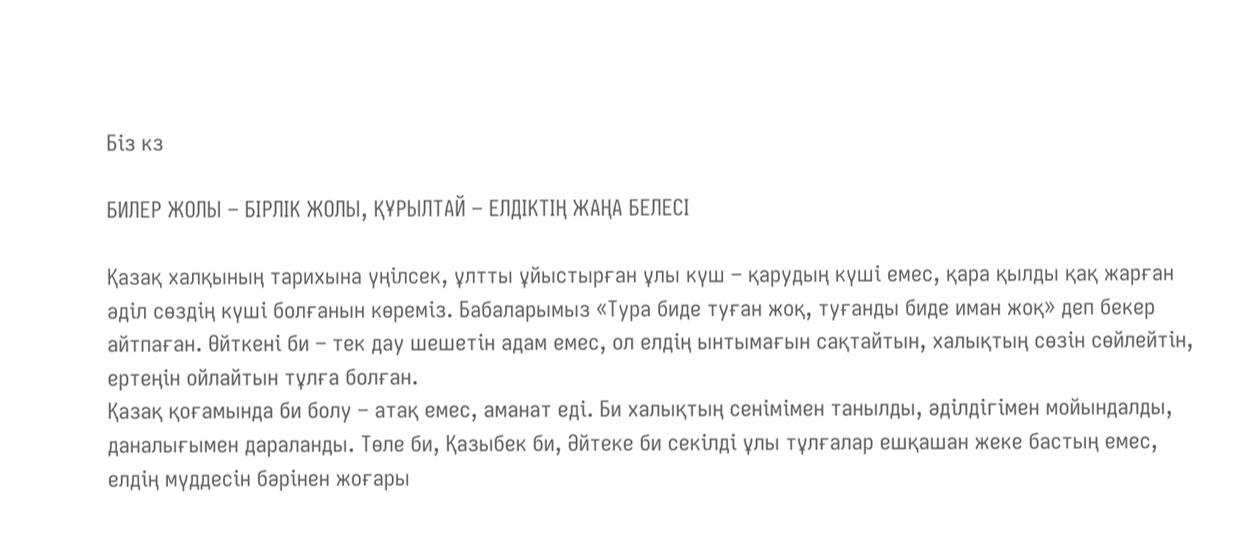Біз кз

БИЛЕР ЖОЛЫ – БІРЛІК ЖОЛЫ, ҚҰРЫЛТАЙ – ЕЛДІКТІҢ ЖАҢА БЕЛЕСІ

Қазақ халқының тарихына үңілсек, ұлтты ұйыстырған ұлы күш – қарудың күші емес, қара қылды қақ жарған әділ сөздің күші болғанын көреміз. Бабаларымыз «Тура биде туған жоқ, туғанды биде иман жоқ» деп бекер айтпаған. Өйткені би – тек дау шешетін адам емес, ол елдің ынтымағын сақтайтын, халықтың сөзін сөйлейтін, ертеңін ойлайтын тұлға болған.
Қазақ қоғамында би болу – атақ емес, аманат еді. Би халықтың сенімімен танылды, әділдігімен мойындалды, даналығымен дараланды. Төле би, Қазыбек би, Әйтеке би секілді ұлы тұлғалар ешқашан жеке бастың емес, елдің мүддесін бәрінен жоғары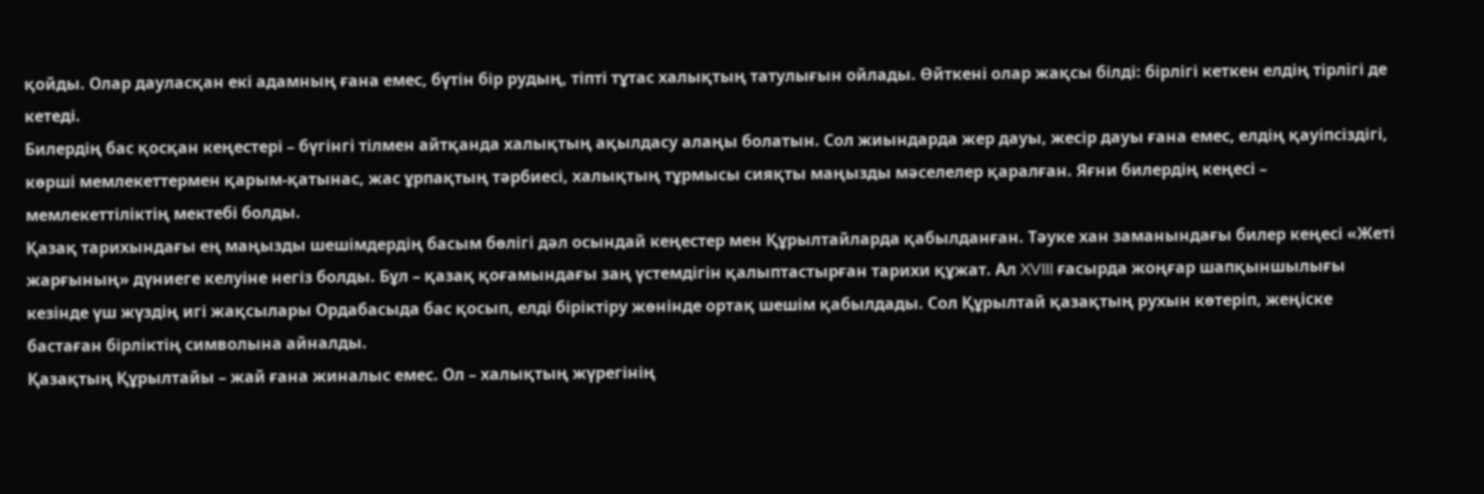қойды. Олар дауласқан екі адамның ғана емес, бүтін бір рудың, тіпті тұтас халықтың татулығын ойлады. Өйткені олар жақсы білді: бірлігі кеткен елдің тірлігі де кетеді.
Билердің бас қосқан кеңестері – бүгінгі тілмен айтқанда халықтың ақылдасу алаңы болатын. Сол жиындарда жер дауы, жесір дауы ғана емес, елдің қауіпсіздігі, көрші мемлекеттермен қарым-қатынас, жас ұрпақтың тәрбиесі, халықтың тұрмысы сияқты маңызды мәселелер қаралған. Яғни билердің кеңесі – мемлекеттіліктің мектебі болды.
Қазақ тарихындағы ең маңызды шешімдердің басым бөлігі дәл осындай кеңестер мен Құрылтайларда қабылданған. Тәуке хан заманындағы билер кеңесі «Жеті жарғының» дүниеге келуіне негіз болды. Бұл – қазақ қоғамындағы заң үстемдігін қалыптастырған тарихи құжат. Ал XVIII ғасырда жоңғар шапқыншылығы кезінде үш жүздің игі жақсылары Ордабасыда бас қосып, елді біріктіру жөнінде ортақ шешім қабылдады. Сол Құрылтай қазақтың рухын көтеріп, жеңіске бастаған бірліктің символына айналды.
Қазақтың Құрылтайы – жай ғана жиналыс емес. Ол – халықтың жүрегінің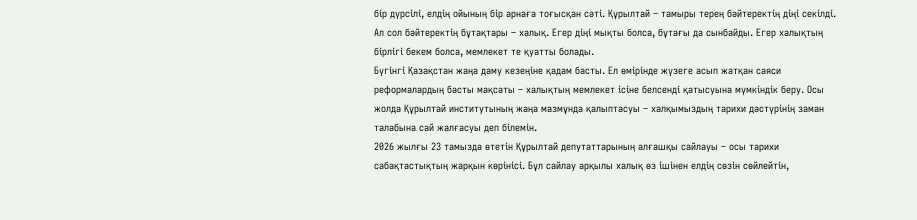бір дүрсілі, елдің ойының бір арнаға тоғысқан сәті. Құрылтай – тамыры терең бәйтеректің діңі секілді. Ал сол бәйтеректің бұтақтары – халық. Егер діңі мықты болса, бұтағы да сынбайды. Егер халықтың бірлігі бекем болса, мемлекет те қуатты болады.
Бүгінгі Қазақстан жаңа даму кезеңіне қадам басты. Ел өмірінде жүзеге асып жатқан саяси реформалардың басты мақсаты – халықтың мемлекет ісіне белсенді қатысуына мүмкіндік беру. Осы жолда Құрылтай институтының жаңа мазмұнда қалыптасуы – халқымыздың тарихи дәстүрінің заман талабына сай жалғасуы деп білемін.
2026 жылғы 23 тамызда өтетін Құрылтай депутаттарының алғашқы сайлауы – осы тарихи сабақтастықтың жарқын көрінісі. Бұл сайлау арқылы халық өз ішінен елдің сөзін сөйлейтін,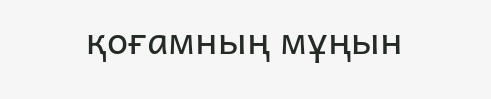қоғамның мұңын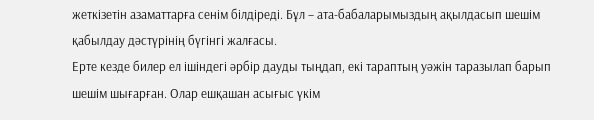жеткізетін азаматтарға сенім білдіреді. Бұл – ата-бабаларымыздың ақылдасып шешім қабылдау дәстүрінің бүгінгі жалғасы.
Ерте кезде билер ел ішіндегі әрбір дауды тыңдап, екі тараптың уәжін таразылап барып шешім шығарған. Олар ешқашан асығыс үкім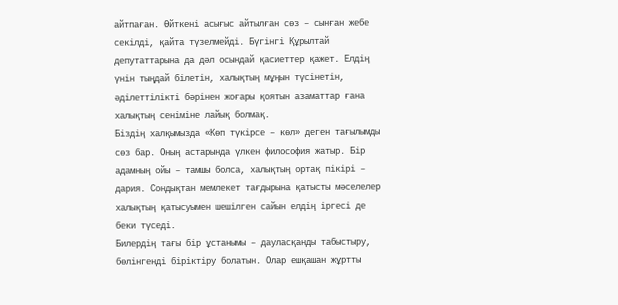айтпаған. Өйткені асығыс айтылған сөз – сынған жебе секілді, қайта түзелмейді. Бүгінгі Құрылтай депутаттарына да дәл осындай қасиеттер қажет. Елдің үнін тыңдай білетін, халықтың мұңын түсінетін, әділеттілікті бәрінен жоғары қоятын азаматтар ғана халықтың сеніміне лайық болмақ.
Біздің халқымызда «Көп түкірсе – көл» деген тағылымды сөз бар. Оның астарында үлкен философия жатыр. Бір адамның ойы – тамшы болса, халықтың ортақ пікірі – дария. Сондықтан мемлекет тағдырына қатысты мәселелер халықтың қатысуымен шешілген сайын елдің іргесі де беки түседі.
Билердің тағы бір ұстанымы – дауласқанды табыстыру, бөлінгенді біріктіру болатын. Олар ешқашан жұртты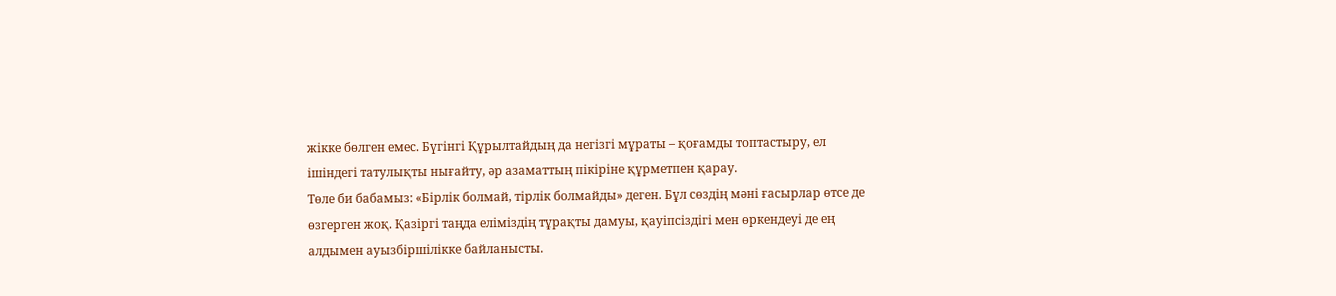жікке бөлген емес. Бүгінгі Құрылтайдың да негізгі мұраты – қоғамды топтастыру, ел ішіндегі татулықты нығайту, әр азаматтың пікіріне құрметпен қарау.
Төле би бабамыз: «Бірлік болмай, тірлік болмайды» деген. Бұл сөздің мәні ғасырлар өтсе де өзгерген жоқ. Қазіргі таңда еліміздің тұрақты дамуы, қауіпсіздігі мен өркендеуі де ең алдымен ауызбіршілікке байланысты.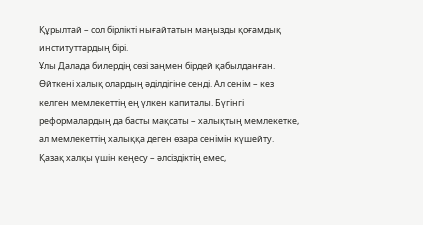Құрылтай – сол бірлікті нығайтатын маңызды қоғамдық институттардың бірі.
Ұлы Далада билердің сөзі заңмен бірдей қабылданған. Өйткені халық олардың әділдігіне сенді. Ал сенім – кез келген мемлекеттің ең үлкен капиталы. Бүгінгі реформалардың да басты мақсаты – халықтың мемлекетке, ал мемлекеттің халыққа деген өзара сенімін күшейту.
Қазақ халқы үшін кеңесу – әлсіздіктің емес,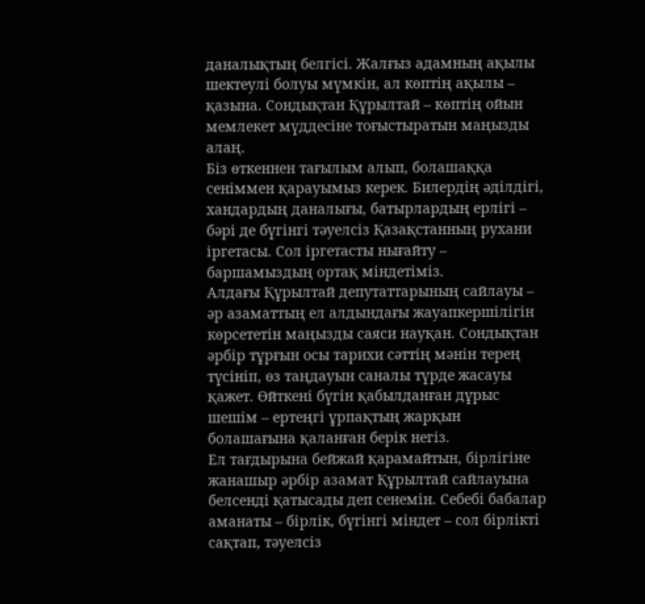даналықтың белгісі. Жалғыз адамның ақылы шектеулі болуы мүмкін, ал көптің ақылы – қазына. Сондықтан Құрылтай – көптің ойын мемлекет мүддесіне тоғыстыратын маңызды алаң.
Біз өткеннен тағылым алып, болашаққа сеніммен қарауымыз керек. Билердің әділдігі, хандардың даналығы, батырлардың ерлігі – бәрі де бүгінгі тәуелсіз Қазақстанның рухани іргетасы. Сол іргетасты нығайту – баршамыздың ортақ міндетіміз.
Алдағы Құрылтай депутаттарының сайлауы – әр азаматтың ел алдындағы жауапкершілігін көрсететін маңызды саяси науқан. Сондықтан әрбір тұрғын осы тарихи сәттің мәнін терең түсініп, өз таңдауын саналы түрде жасауы қажет. Өйткені бүгін қабылданған дұрыс шешім – ертеңгі ұрпақтың жарқын болашағына қаланған берік негіз.
Ел тағдырына бейжай қарамайтын, бірлігіне жанашыр әрбір азамат Құрылтай сайлауына белсенді қатысады деп сенемін. Себебі бабалар аманаты – бірлік, бүгінгі міндет – сол бірлікті сақтап, тәуелсіз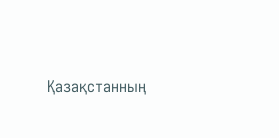Қазақстанның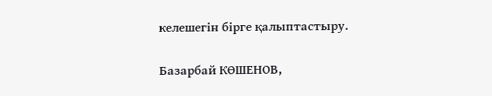келешегін бірге қалыптастыру.

Базарбай КӨШЕНОВ,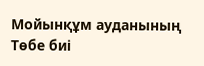Мойынқұм ауданының Төбе биі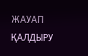ЖАУАП ҚАЛДЫРУ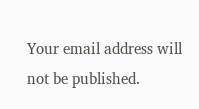Your email address will not be published.